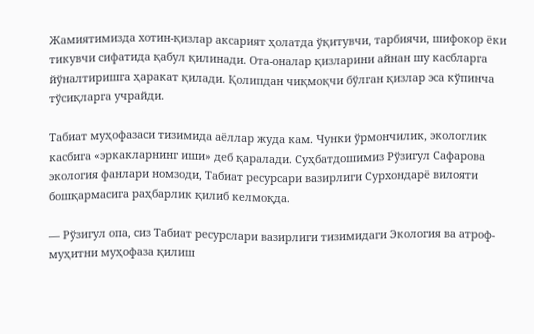Жамиятимизда хотин-қизлар аксарият ҳолатда ўқитувчи, тарбиячи, шифокор ёки тикувчи сифатида қабул қилинади. Ота-оналар қизларини айнан шу касбларга йўналтиришга ҳаракат қилади. Қолипдан чиқмоқчи бўлган қизлар эса кўпинча тўсиқларга учрайди.

Табиат муҳофазаси тизимида аёллар жуда кам. Чунки ўрмончилик, экологлик касбига «эркакларнинг иши» деб қаралади. Суҳбатдошимиз Рўзигул Сафарова экология фанлари номзоди, Табиат ресурсари вазирлиги Сурхондарё вилояти бошқармасига раҳбарлик қилиб келмоқда.

— Рўзигул опа, сиз Табиат ресурслари вазирлиги тизимидаги Экология ва атроф- муҳитни муҳофаза қилиш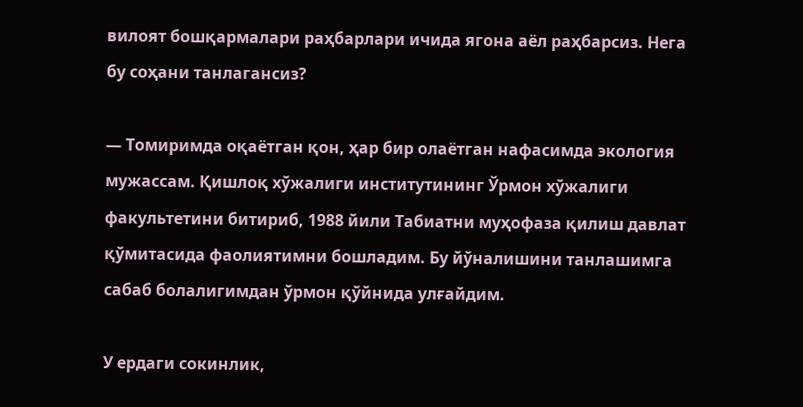вилоят бошқармалари раҳбарлари ичида ягона аёл раҳбарсиз. Нега бу соҳани танлагансиз?

— Томиримда оқаётган қон, ҳар бир олаётган нафасимда экология мужассам. Қишлоқ хўжалиги институтининг Ўрмон хўжалиги факультетини битириб, 1988 йили Табиатни муҳофаза қилиш давлат қўмитасида фаолиятимни бошладим. Бу йўналишини танлашимга сабаб болалигимдан ўрмон қўйнида улғайдим.

У ердаги сокинлик,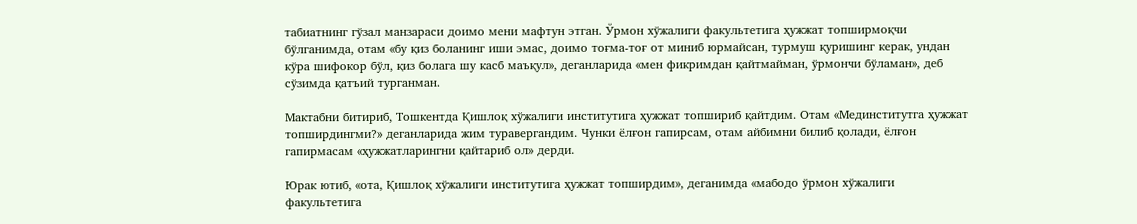табиатнинг гўзал манзараси доимо мени мафтун этган. Ўрмон хўжалиги факультетига ҳужжат топширмоқчи бўлганимда, отам «бу қиз боланинг иши эмас, доимо тоғма-тоғ от миниб юрмайсан, турмуш қуришинг керак, ундан кўра шифокор бўл, қиз болага шу касб маъқул», деганларида «мен фикримдан қайтмайман, ўрмончи бўламан», деб сўзимда қатъий турганман.

Мактабни битириб, Тошкентда Қишлоқ хўжалиги институтига ҳужжат топшириб қайтдим. Отам «Мединститутга ҳужжат топширдингми?» деганларида жим туравергандим. Чунки ёлғон гапирсам, отам айбимни билиб қолади, ёлғон гапирмасам «ҳужжатларингни қайтариб ол» дерди.

Юрак ютиб, «ота, Қишлоқ хўжалиги институтига ҳужжат топширдим», деганимда «мабодо ўрмон хўжалиги факультетига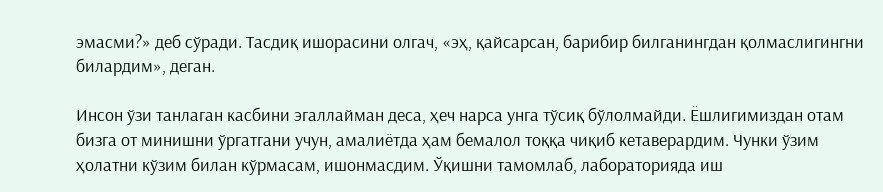эмасми?» деб сўради. Тасдиқ ишорасини олгач, «эҳ, қайсарсан, барибир билганингдан қолмаслигингни билардим», деган.

Инсон ўзи танлаган касбини эгаллайман деса, ҳеч нарса унга тўсиқ бўлолмайди. Ёшлигимиздан отам бизга от минишни ўргатгани учун, амалиётда ҳам бемалол тоққа чиқиб кетаверардим. Чунки ўзим ҳолатни кўзим билан кўрмасам, ишонмасдим. Ўқишни тамомлаб, лабораторияда иш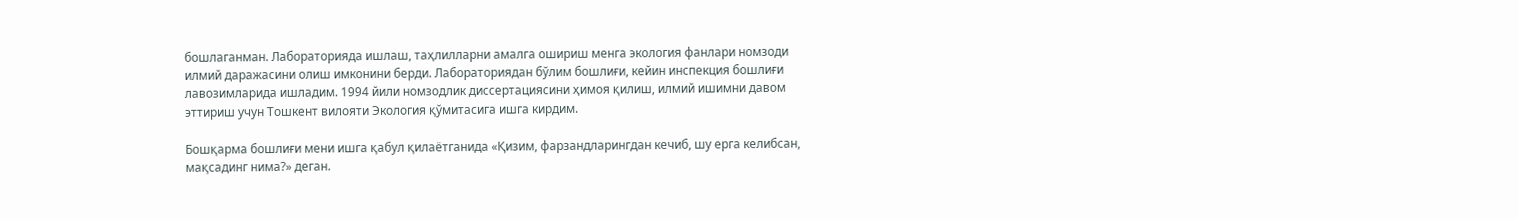бошлаганман. Лабораторияда ишлаш, таҳлилларни амалга ошириш менга экология фанлари номзоди илмий даражасини олиш имконини берди. Лабораториядан бўлим бошлиғи, кейин инспекция бошлиғи лавозимларида ишладим. 1994 йили номзодлик диссертациясини ҳимоя қилиш, илмий ишимни давом эттириш учун Тошкент вилояти Экология қўмитасига ишга кирдим.

Бошқарма бошлиғи мени ишга қабул қилаётганида «Қизим, фарзандларингдан кечиб, шу ерга келибсан, мақсадинг нима?» деган.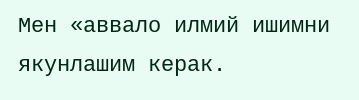Мен «аввало илмий ишимни якунлашим керак.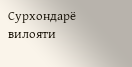Сурхондарё вилояти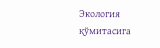Экология қўмитасига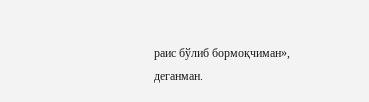раис бўлиб бормоқчиман», деганман.